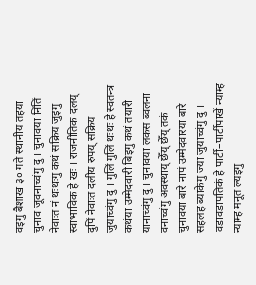वइगु बैशाख ३० गते स्थानीय तहया चुनाव जूवनाच्वंगु दु । चुनावया निंतिं नेवाःत नं थःथःगु कथं सक्रिय जुइगु स्वाभाविक हे खः । राजनीतिक दलय् दुपिं नेवाःत दलीय रुपय् सक्रिय जुयाच्वंगु दु । गुलिं गुलिं थःथः हे स्वतन्त्र कथंया उम्मेदवारी बिइगु कथं तयारी यानाच्वंगु दु । चुनावया लकस ब्वलना वनाच्वंगु अवस्थाय् छेँय् छेँय् तकं चुनावया बारे नापं उम्मेदवारया बारे सहलह ब्याकेगु ज्या जुयाच्वंगु दु ।
वडावडापतिकं हे पार्टी–पार्टीपाखें न्याम्ह न्याम्ह मनूत ल्यइगु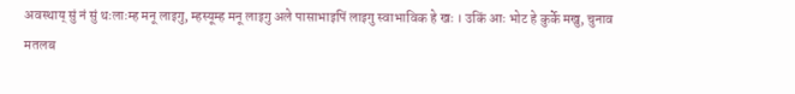अवस्थाय् सुं नं सुं थःलाःम्ह मनू लाइगु, म्हस्यूम्ह मनू लाइगु अले पासाभाइपिं लाइगु स्वाभाविक हे खः । उकिं आः भोट हे कुर्के मखु, चुनाव मतलब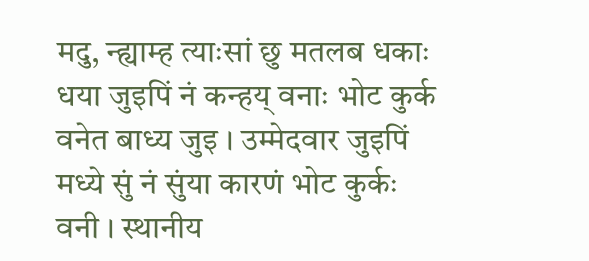मदु, न्ह्याम्ह त्याःसां छु मतलब धकाः धया जुइपिं नं कन्हय् वनाः भोट कुर्क वनेत बाध्य जुइ । उम्मेदवार जुइपिं मध्ये सुं नं सुंया कारणं भोट कुर्कः वनी । स्थानीय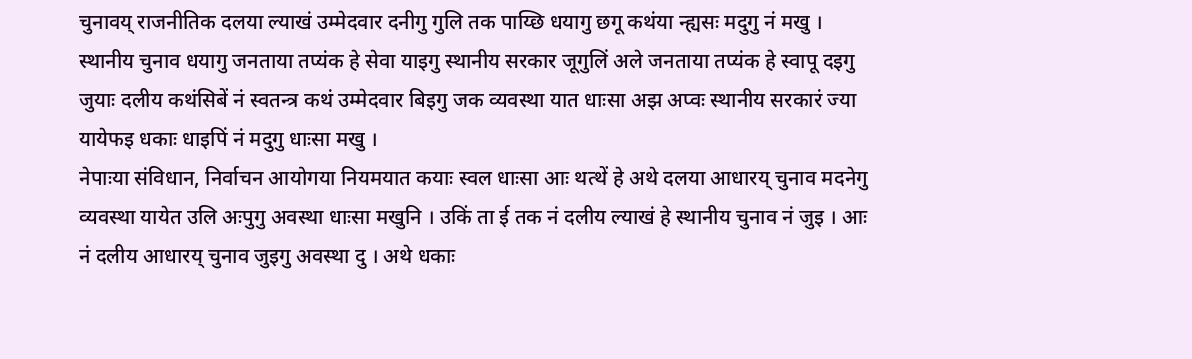चुनावय् राजनीतिक दलया ल्याखं उम्मेदवार दनीगु गुलि तक पाय्छि धयागु छगू कथंया न्ह्यसः मदुगु नं मखु ।
स्थानीय चुनाव धयागु जनताया तप्यंक हे सेवा याइगु स्थानीय सरकार जूगुलिं अले जनताया तप्यंक हे स्वापू दइगु जुयाः दलीय कथंसिबें नं स्वतन्त्र कथं उम्मेदवार बिइगु जक व्यवस्था यात धाःसा अझ अप्वः स्थानीय सरकारं ज्या यायेफइ धकाः धाइपिं नं मदुगु धाःसा मखु ।
नेपाःया संविधान, निर्वाचन आयोगया नियमयात कयाः स्वल धाःसा आः थत्थें हे अथे दलया आधारय् चुनाव मदनेगु व्यवस्था यायेत उलि अःपुगु अवस्था धाःसा मखुनि । उकिं ता ई तक नं दलीय ल्याखं हे स्थानीय चुनाव नं जुइ । आः नं दलीय आधारय् चुनाव जुइगु अवस्था दु । अथे धकाः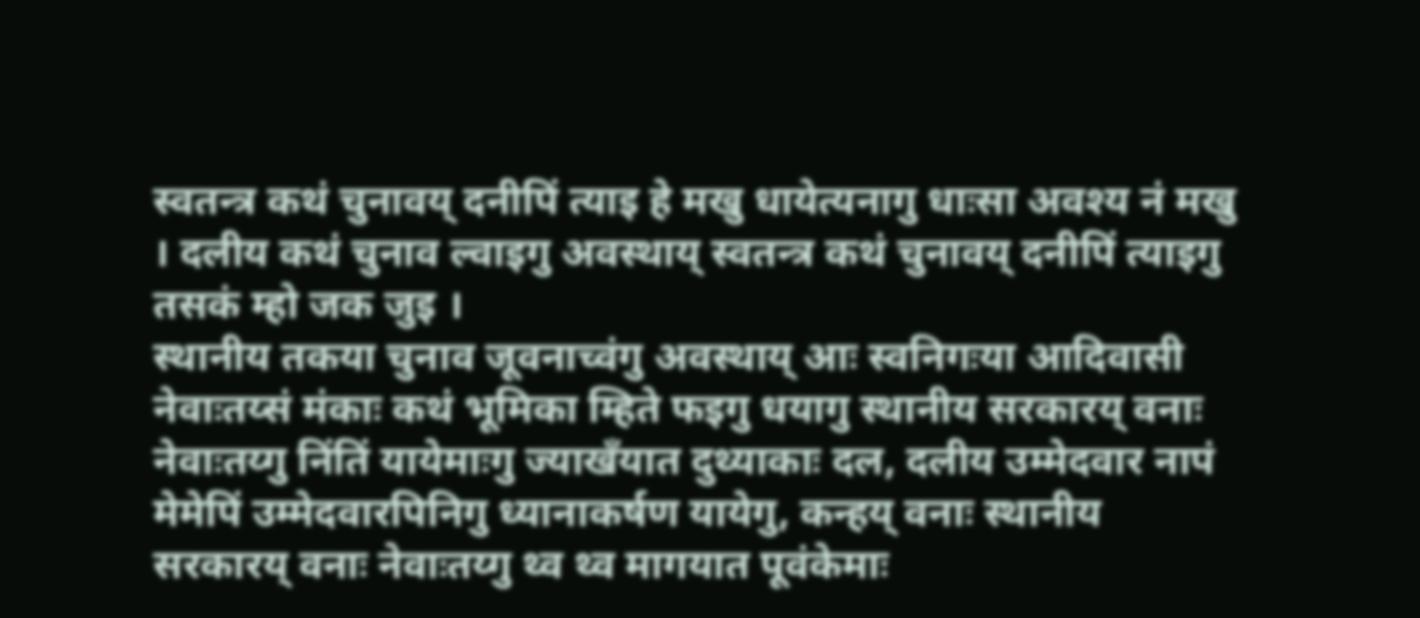स्वतन्त्र कथं चुनावय् दनीपिं त्याइ हे मखु धायेत्यनागु धाःसा अवश्य नं मखु । दलीय कथं चुनाव ल्वाइगु अवस्थाय् स्वतन्त्र कथं चुनावय् दनीपिं त्याइगु तसकं म्हो जक जुइ ।
स्थानीय तकया चुनाव जूवनाच्वंगु अवस्थाय् आः स्वनिगःया आदिवासी नेवाःतय्सं मंकाः कथं भूमिका म्हिते फइगु धयागु स्थानीय सरकारय् वनाः नेवाःतय्गु निंतिं यायेमाःगु ज्याखँयात दुथ्याकाः दल, दलीय उम्मेदवार नापं मेमेपिं उम्मेदवारपिनिगु ध्यानाकर्षण यायेगु, कन्हय् वनाः स्थानीय सरकारय् वनाः नेवाःतय्गु थ्व थ्व मागयात पूवंकेमाः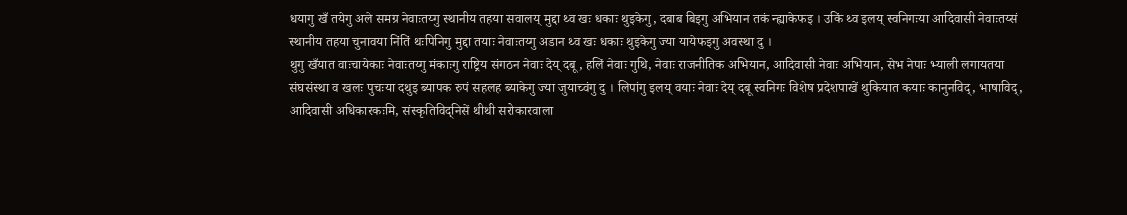धयागु खँ तयेगु अले समग्र नेवाःतय्गु स्थानीय तहया सवालय् मुद्दा थ्व खः धकाः थुइकेगु, दबाब बिइगु अभियान तकं न्ह्याकेफइ । उकिं थ्व इलय् स्वनिगःया आदिवासी नेवाःतय्सं स्थानीय तहया चुनावया निंतिं थःपिनिगु मुद्दा तयाः नेवाःतय्गु अडान थ्व खः धकाः थुइकेगु ज्या यायेफइगु अवस्था दु ।
थुगु खँयात वाःचायेकाः नेवाःतय्गु मंकाःगु राष्ट्रिय संगठन नेवाः देय् दबू, हलिं नेवाः गुथि, नेवाः राजनीतिक अभियान, आदिवासी नेवाः अभियान, सेभ नेपाः भ्याली लगायतया संघसंस्था व खलः पुचःया दथुइ ब्यापक रुपं सहलह ब्याकेगु ज्या जुयाच्वंगु दु । लिपांगु इलय् वयाः नेवाः देय् दबू स्वनिगः विशेष प्रदेशपाखें थुकियात कयाः कानुनविद्, भाषाविद्, आदिवासी अधिकारकःमि, संस्कृतिविद्निसें थीथी सरोकारवाला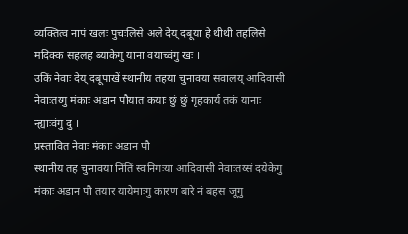व्यक्तित्व नापं खलः पुचःलिसे अले देय् दबूया हे थीथी तहलिसे मदिक्क सहलह ब्याकेगु याना वयाच्वंगु खः ।
उकिं नेवाः देय् दबूपाखें स्थानीय तहया चुनावया सवालय् आदिवासी नेवाःतय्गु मंकाः अडान पौयात कयाः छुं छुं गृहकार्य तकं यानाः न्ह्याःवंगु दु ।
प्रस्तावित नेवाः मंकाः अडान पौ
स्थानीय तह चुनावया निंतिं स्वनिगःया आदिवासी नेवाःतय्सं दयेकेगु मंकाः अडान पौ तयार यायेमाःगु कारण बारे नं बहस जूगु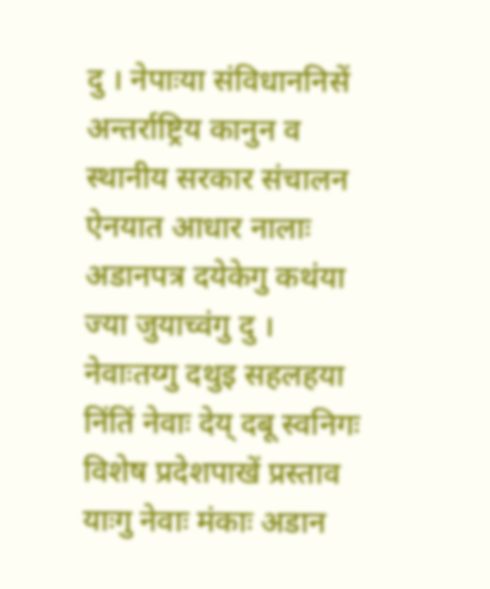दु । नेपाःया संविधाननिसें अन्तर्राष्ट्रिय कानुन व स्थानीय सरकार संचालन ऐनयात आधार नालाः अडानपत्र दयेकेगु कथंया ज्या जुयाच्वंगु दु । नेवाःतय्गु दथुइ सहलहया निंतिं नेवाः देय् दबू स्वनिगः विशेष प्रदेशपाखें प्रस्ताव याःगु नेवाः मंकाः अडान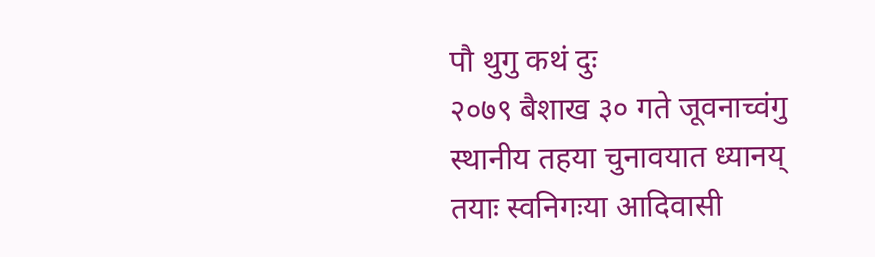पौ थुगु कथं दुः
२०७९ बैशाख ३० गते जूवनाच्वंगु स्थानीय तहया चुनावयात ध्यानय् तयाः स्वनिगःया आदिवासी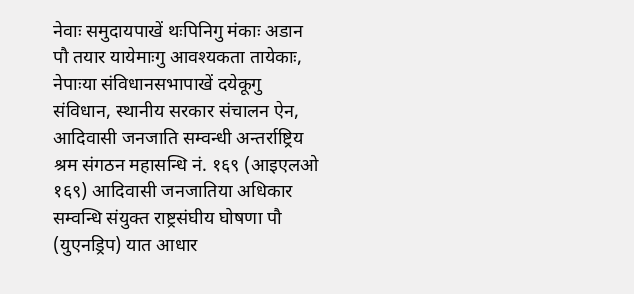नेवाः समुदायपाखें थःपिनिगु मंकाः अडान पौ तयार यायेमाःगु आवश्यकता तायेकाः, नेपाःया संविधानसभापाखें दयेकूगु संविधान, स्थानीय सरकार संचालन ऐन, आदिवासी जनजाति सम्वन्धी अन्तर्राष्ट्रिय श्रम संगठन महासन्धि नं. १६९ (आइएलओ १६९) आदिवासी जनजातिया अधिकार सम्वन्धि संयुक्त राष्ट्रसंघीय घोषणा पौ (युएनड्रिप) यात आधार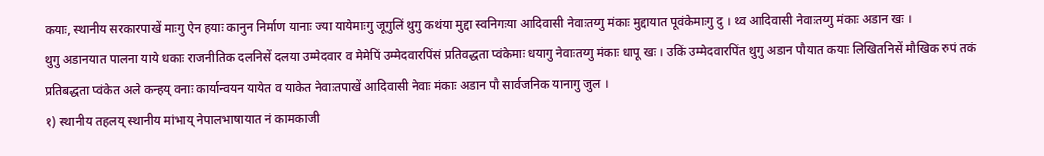कयाः, स्थानीय सरकारपाखें माःगु ऐन हयाः कानुन निर्माण यानाः ज्या यायेमाःगु जूगुलिं थुगु कथंया मुद्दा स्वनिगःया आदिवासी नेवाःतय्गु मंकाः मुद्दायात पूवंकेमाःगु दु । थ्व आदिवासी नेवाःतय्गु मंकाः अडान खः ।
थुगु अडानयात पालना याये धकाः राजनीतिक दलनिसें दलया उम्मेदवार व मेमेपिं उम्मेदवारपिंसं प्रतिवद्धता प्वंकेमाः धयागु नेवाःतय्गु मंकाः धापू खः । उकिं उम्मेदवारपिंत थुगु अडान पौयात कयाः लिखितनिसें मौखिक रुपं तकं प्रतिबद्धता प्वंकेत अले कन्हय् वनाः कार्यान्वयन यायेत व याकेत नेवाःतपाखें आदिवासी नेवाः मंकाः अडान पौ सार्वजनिक यानागु जुल ।
१) स्थानीय तहलय् स्थानीय मांभाय् नेपालभाषायात नं कामकाजी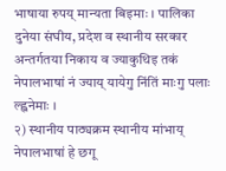भाषाया रुपय् मान्यता बिइमाः । पालिका दुनेया संघीय, प्रदेश व स्थानीय सरकार अन्तर्गतया निकाय व ज्याकुथिइ तकं नेपालभाषां नं ज्याय् यायेगु निंतिं माःगु पलाः ल्ह्वनेमाः ।
२) स्थानीय पाठ्यक्रम स्थानीय मांभाय् नेपालभाषां हे छगू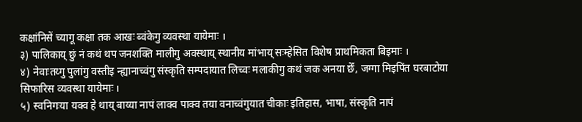कक्षांनिसें च्यागू कक्षा तक आखः ब्वंकेगु व्यवस्था यायेमाः ।
३) पालिकाय् छुं नं कथं थप जनशक्ति मालीगु अवस्थाय् स्थानीय मांभाय् सःम्हेसित विशेष प्राथमिकता बिइमाः ।
४) नेवाःतय्गु पुलांगु वस्तीइ न्ह्यानाच्वंगु संस्कृति सम्पदायात लिच्वः मलाकीगु कथं जक अनया छेँ, जग्गा मिइपिंत घरबाटोया सिफारिस व्यवस्था यायेमाः ।
५) स्वनिगःया यक्व हे थाय् बाय्या नापं लाक्व पाक्व तया वनाच्वंगुयात चीकाः इतिहास, भाषा, संस्कृति नापं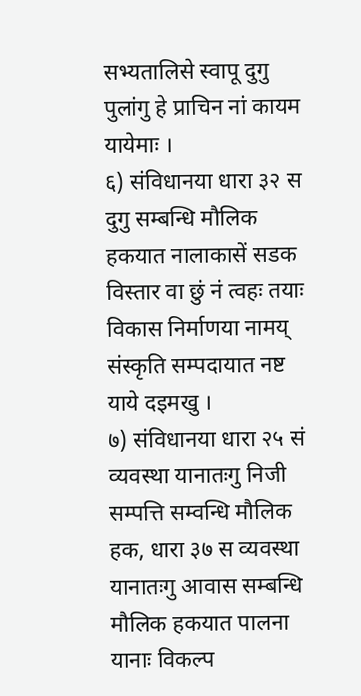सभ्यतालिसे स्वापू दुगु पुलांगु हे प्राचिन नां कायम यायेमाः ।
६) संविधानया धारा ३२ स दुगु सम्बन्धि मौलिक हकयात नालाकासें सडक विस्तार वा छुं नं त्वहः तयाः विकास निर्माणया नामय् संस्कृति सम्पदायात नष्ट याये दइमखु ।
७) संविधानया धारा २५ सं व्यवस्था यानातःगु निजी सम्पत्ति सम्वन्धि मौलिक हक, धारा ३७ स व्यवस्था यानातःगु आवास सम्बन्धि मौलिक हकयात पालना यानाः विकल्प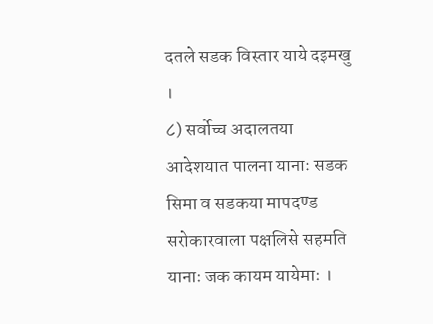दतले सडक विस्तार याये दइमखु ।
८) सर्वोच्च अदालतया आदेशयात पालना यानाः सडक सिमा व सडकया मापदण्ड सरोकारवाला पक्षलिसे सहमति यानाः जक कायम यायेमाः ।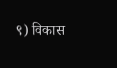९) विकास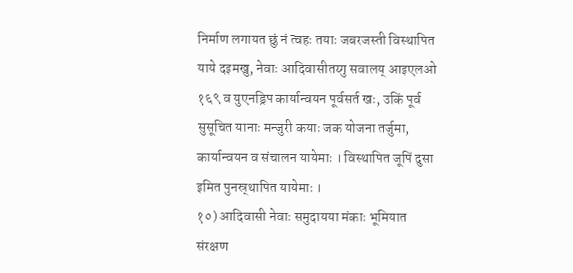निर्माण लगायत छुं नं त्वहः तयाः जबरजस्ती विस्थापित याये दइमखु, नेवाः आदिवासीतय्गु सवालय् आइएलओ १६९ व युएनड्रिप कार्यान्वयन पूर्वसर्त खः, उकिं पूर्व सुसूचित यानाः मन्जुरी कयाः जक योजना तर्जुमा, कार्यान्वयन व संचालन यायेमाः । विस्थापित जूपिं दुसा इमित पुनस्र्थापित यायेमाः ।
१०) आदिवासी नेवाः समुदायया मंकाः भूमियात संरक्षण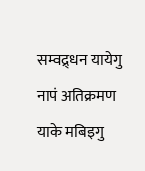सम्वद्र्धन यायेगु नापं अतिक्रमण याके मबिइगु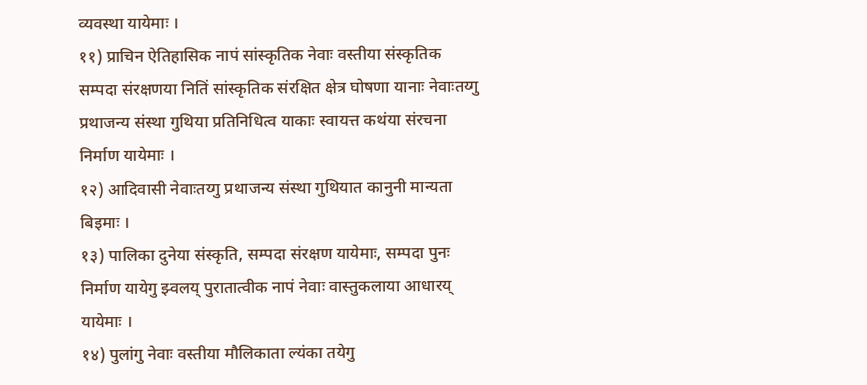व्यवस्था यायेमाः ।
११) प्राचिन ऐतिहासिक नापं सांस्कृतिक नेवाः वस्तीया संस्कृतिक सम्पदा संरक्षणया नितिं सांस्कृतिक संरक्षित क्षेत्र घोषणा यानाः नेवाःतय्गु प्रथाजन्य संस्था गुथिया प्रतिनिधित्व याकाः स्वायत्त कथंया संरचना निर्माण यायेमाः ।
१२) आदिवासी नेवाःतय्गु प्रथाजन्य संस्था गुथियात कानुनी मान्यता बिइमाः ।
१३) पालिका दुनेया संस्कृति, सम्पदा संरक्षण यायेमाः, सम्पदा पुनः निर्माण यायेगु झ्वलय् पुरातात्वीक नापं नेवाः वास्तुकलाया आधारय् यायेमाः ।
१४) पुलांगु नेवाः वस्तीया मौलिकाता ल्यंका तयेगु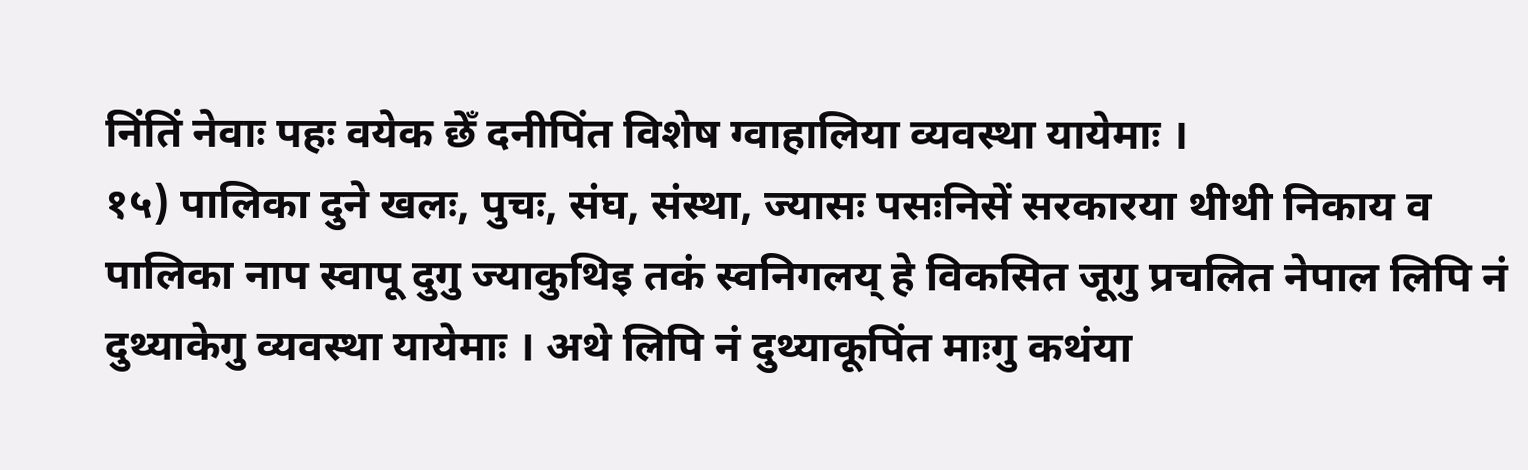निंतिं नेवाः पहः वयेक छेँ दनीपिंत विशेष ग्वाहालिया व्यवस्था यायेमाः ।
१५) पालिका दुने खलः, पुचः, संघ, संस्था, ज्यासः पसःनिसें सरकारया थीथी निकाय व पालिका नाप स्वापू दुगु ज्याकुथिइ तकं स्वनिगलय् हे विकसित जूगु प्रचलित नेपाल लिपि नं दुथ्याकेगु व्यवस्था यायेमाः । अथे लिपि नं दुथ्याकूपिंत माःगु कथंया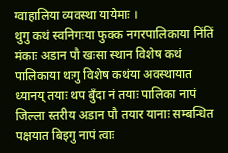ग्वाहालिया व्यवस्था यायेमाः ।
थुगु कथं स्वनिगःया फुक्क नगरपालिकाया निंतिं मंकाः अडान पौ खःसा स्थान विशेष कथं पालिकाया थःगु विशेष कथंया अवस्थायात ध्यानय् तयाः थप बुँदा नं तयाः पालिका नापं जिल्ला स्तरीय अडान पौ तयार यानाः सम्बन्धित पक्षयात बिइगु नापं त्वाः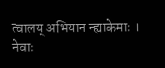त्वालय् अभियान न्ह्याकेमाः ।
नेवाः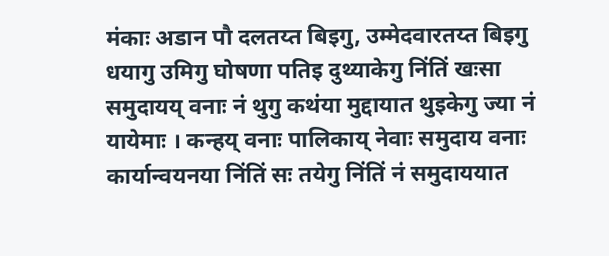मंकाः अडान पौ दलतय्त बिइगु, उम्मेदवारतय्त बिइगु धयागु उमिगु घोषणा पतिइ दुथ्याकेगु निंतिं खःसा समुदायय् वनाः नं थुगु कथंया मुद्दायात थुइकेगु ज्या नं यायेमाः । कन्हय् वनाः पालिकाय् नेवाः समुदाय वनाः कार्यान्वयनया निंतिं सः तयेगु निंतिं नं समुदाययात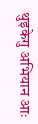थुइकेगु अभियान आः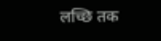लच्छि तक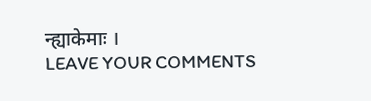न्ह्याकेमाः ।
LEAVE YOUR COMMENTS